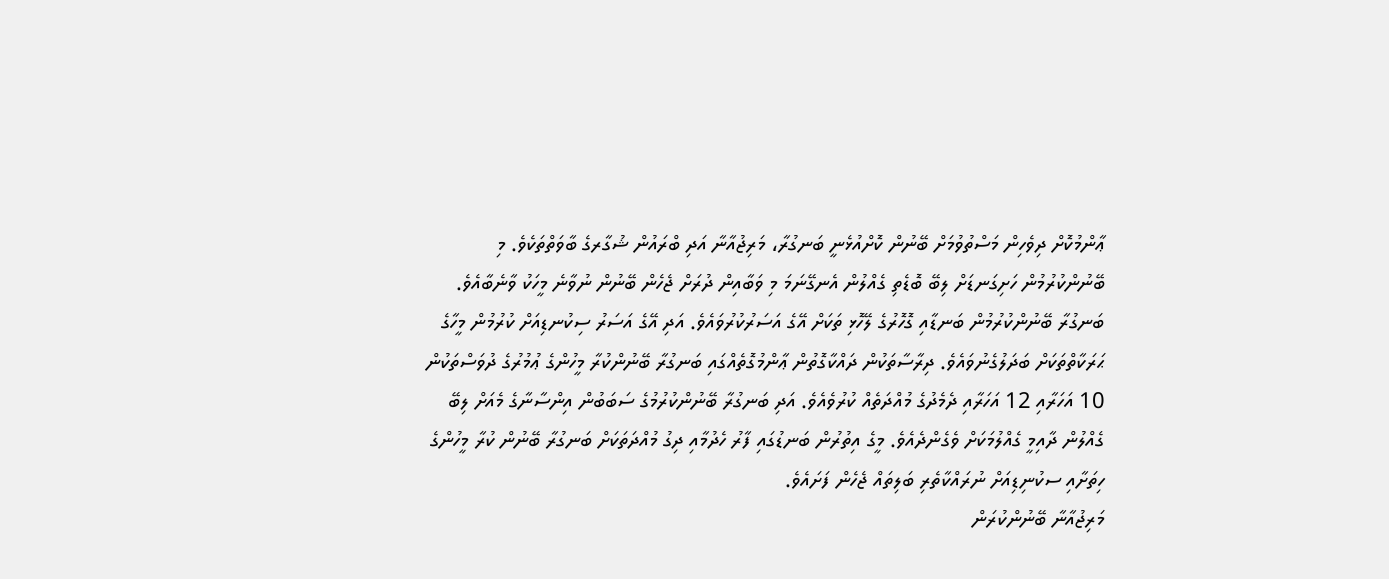ޢާންމުކޮށް ދިވެހިން މަސްތުވުމަށް ބޭނުން ކޮށްއުޅެނީ ބަނގުރާ، މަރިޖުއާނާ އަދި ބްރައުން ޝުގާރގެ ބާވަތްތަކެވެ. މި ބޭނުންކުރުމުން ހަށިގަނޑަށް ލިބޭ ބޮޑެތި ގެއްލުން އެނގޭނަމަ މި ވަބާއިން ދުރަށް ޖެހެން ބޭނުން ނުވާނެ މީހަކު ވާނެބާއެވެ.
ބަނގުރާ ބޭނުންކުރުމުން ބަނޑާއި ގޮހޮރުގެ ލޭހޮޅި ތަކަށް އޭގެ އަސަރުކުރުވައެވެ. އަދި އޭގެ އަސަރު ސިކުނޑިއަށް ކުރުމުން މީހާގެ ޙަރަކާތްތަކަށް ބަދަލުގެނުވައެވެ. ދިރާސާތަކުން ދައްކާގޮތުން ޢާންމުގޮތެއްގައި ބަނގުރާ ބޭނުންކުރާ މީހުންގެ ޢުމުރުގެ ދުވަސްތަކުން 10 އަހަރާއި 12 އަހަރާއި ދެމެދުގެ މުއްދަތެއް ކުރުވެއެވެ. އަދި ބަނގުރާ ބޭނުންކުރުމުގެ ސަބަބުން އިންސާނާގެ މެއަށް ލިބޭ ގެއްލުން ދާއިމީ ގެއްލުމަކަށް ވެގެންދެއެވެ. މީގެ އިތުރުން ބަނޑުގައި ފާރު ހެދުމާއި ދިގު މުއްދަތަކަށް ބަނގުރާ ބޭނުން ކުރާ މީހުންގެ ހިތަށާއި ސކުނިޑިއަށް ނުރައްކާތެރި ބަލިތައް ޖެހެން ފަށައެވެ.
މަރިޖުއާނާ ބޭނުންކުރަން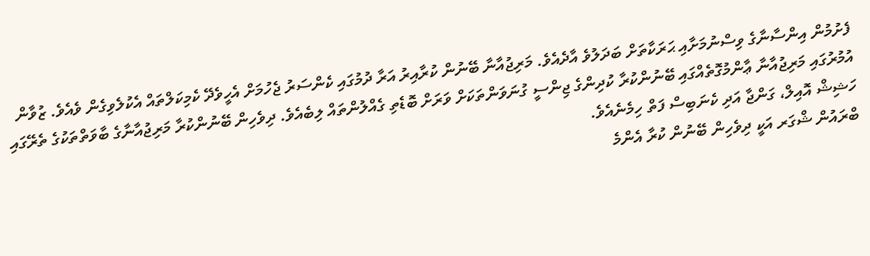ފެށުމުން އިންސާނާގެ ވިސްނުމަށާއި ޙަރަކާތަށް ބަދަލުވެ އާދެއެވެ. މަރިޖުއާނާ ބޭނުން ކުރާއިރު އަރާ ދުމުގައި ކެންސަރު ޖެހުމަށް އެހީވެދޭ ކެމިކަލްތައް އެކުލެވިގެން ވެއެވެ. ޒުވާން އުމުރުގައި މަރިޖުއާނާ ޢާންމުގޮތެއްގައި ބޭނުންކުރާ ކުދިންގެ ޖިންސީ ގުނަވަންތަކަށް ވަރަށް ބޮޑެތި ގެއްލުންތައް ލިބެއެވެ. ދިވެހިން ބޭނުންކުރާ މަރިޖުއާނާގެ ބާވަތްތަކުގެ ތެރޭގައި ހަޝިޝް އޮއިލް، ގަންޖާ އަދި ކެނަބިސް ފަތް ހިމެނެއެވެ.
ބްރައުން ޝްގަރ އަކީ ދިވެހިން ބޭނުން ކުރާ އެންމެ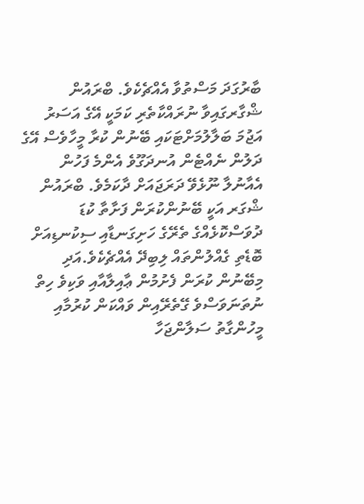ބާރުގަދަ މަސްތުވާ އެއްޗެކެވެ. ބްރައުން ޝްގާރގައިވާ ނުރައްކާތެރި ކަމަކީ އޭގެ އަސަރު އަޖުމަ ބަލާލުމަށްޓަކައި ބޭނުން ކުރާ މީހާވެސް އޭގެ ދަލުން ނެއްޓެން އުނދަގޫވެ އެންމެ ފަހުން އެއާނުލާ ނޫޅެވޭ ދަރަޖައަށް ދާކަމެވެ. ބްރައުން ޝްގަރ އަކީ ބޭނުންކުރަން ފަށާތާ ކުޑަ ދުވަސްކޮޅެއްގެ ތެރޭގެ ހަށިގަނޑާއި ސިކުނޑިއަށް ބޮޑެތި ގެއްލުންތައް ލިބިދޭ އެއްޗެކެވެ.އަދި މިބޭނުން ކުރަން ފެށުމުން ޢާއިލާއާއި ވަކިވެ ހިތް ނުތަނަވަސްވެ ގޭތެރޭއިން ވައްކަން ކުރުމާއި މީހުންގާތު ސަލާންޖަހާ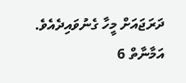ދަރަޖައަށް މީހާ ގެނުވައިދެއެވެ.
އަމާނާތް 6